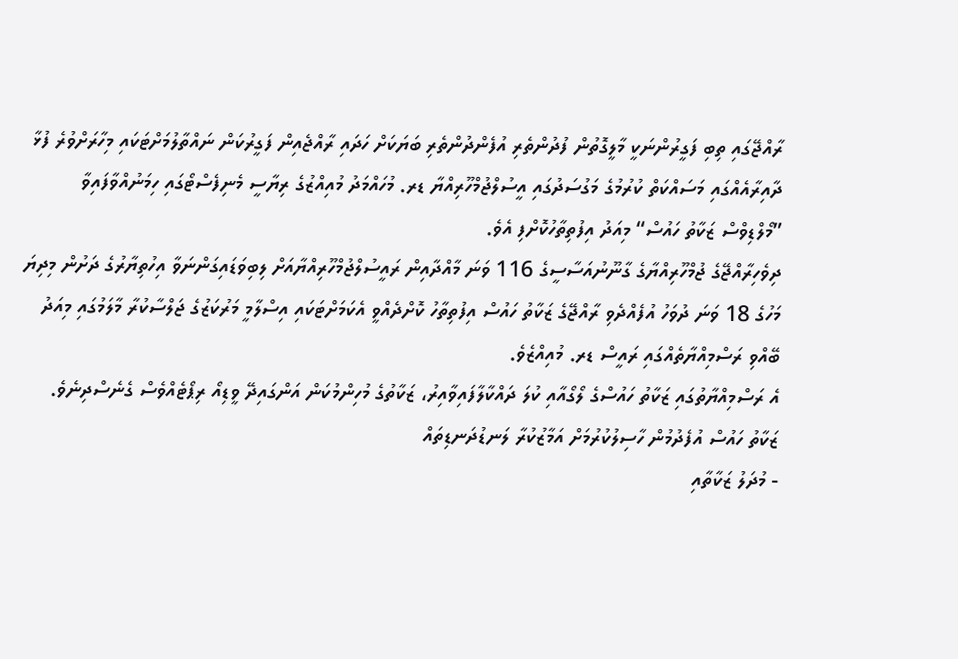ރާއްޖޭގައި ތިބި ފަގީރުންނަކީ މާލީގޮތުން ފުދުންތެރި އުފެންދުންތެރި ބަޔަކަށް ހަދައި ރާއްޖެއިން ފަގީރުކަން ނައްތާލުމަށްޓަކައި މިހާރަށްވުރެ ފުޅާ ދާއިރާއެއްގައި މަސައްކަތް ކުރުމުގެ މަގުސަދުގައި އީސުލްޖުމްހޫރިއްޔާ ޑރ. މުހައްމަދު މުއިއްޒުގެ ރިޔާސީ މެނިފެސްޓޯގައި ހިމަނުއްވާފައިވާ ”މޯލްޑިވްސް ޒަކާތު ހައުސް“ މިއަދު އިފުތިތާހުކޮށްފި އެވެ.
ދިވެހިރާއްޖޭގެ ޖުމްހޫރިއްޔާގެ ގާނޫނުއަސާސީގެ 116 ވަނަ މާއްދާއިން ރައީސުލްޖުމްހޫރިއްޔާއަށް ލިބިވަޑައިގަންނަވާ އިހުތިޔާރުގެ ދަށުން މިދިޔަ މަހުގެ 18 ވަނަ ދުވަހު އުފެއްދެވި ރާއްޖޭގެ ޒަކާތު ހައުސް އިފުތިތާހު ކޮށްދެއްވީ އެކަމަށްޓަކައި އިސްލާމީ މަރުކަޒުގެ ޖަލްސާކުރާ މާލަމުގައި މިއަދު ބޭއްވި ރަސްމިއްޔާތެއްގައި ރައީސް ޑރ. މުއިއްޒެވެ.
އެ ރަސްމިއްޔާތުގައި ޒަކާތު ހައުސްގެ ލޯގޯއާއި ކުލަ ދައްކާލާފައިވާއިރު، ޒަކާތުގެ މުހިންމުކަން އަންގައިދޭ ވީޑިއޯ ރިޕޯޓެއްވެސް ގެނެސްދިނެވެ.
ޒަކާތު ހައުސް އުފެދުމުން ހާސިލުކުރުމަށް އަމާޒުކުރާ ލަނޑުދަނޑިތައް
- މުދަލު ޒަކާތާއި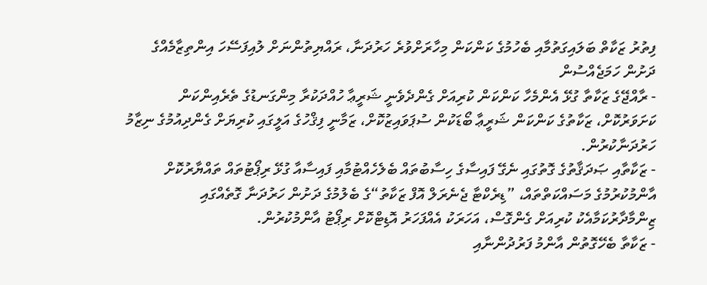ފިތުރު ޒަކާތް ބަލައިގަތުމާއި ބެހުމުގެ ކަންކަން މިހާރަށްވުރެ ހަރުދަނާ، ރައްޔިތުންނަށް ލުއިފަސޭހަ އިންތިޒާމެއްގެ ދަށުން ހަމަޖެއްސުން
- ރާއްޖޭގެ ޒަކާތާ ގުޅޭ އެންމެހާ ކަންކަން ކުރިއަށް ގެންދެވެނީ ޝަރީޢާ ހުއްދަކުރާ މިންގަނޑުގެ ތެރެއިންކަން ކަށަވަރުކޮށް، ޒަކާތުގެ ކަންކަން ޝަރީޢާ ބޯޑަކުން ސުޕަވައިޒުކޮށް، ޒަމާނީ ފިޤްހުގެ އަލީގައި ކުރިޔަށް ގެންދިއުމުގެ ނިޒާމު ހަރުދަނާކުރުން.
- ޒަކާތާއި ޞަދަޤާތުގެ ގޮތުގައި ނެގޭ ފައިސާގެ ހިސާބުތައް ބެލެހެއްޓުމާއި ފައިސާއާ ގުޅޭ ރިޕޯޓުތައް ތައްޔާރުކޮށް އާންމުކުރުމުގެ މަސައްކަތްތައް، ”ޑިރެކްޓާ ޖެނެރަލް އޮފް ޒަކާތު“ގެ ބެލުމުގެ ދަށުން ހަރުދަނާ ގޮތެއްގައި ޒިންމާދާރުކަމާއެކު ކުރިއަށް ގެންގޮސް، އަހަރަކު އެއްފަހަރު އޮޑިޓްކޮށް ރިޕޯޓު އާންމުކުރުން.
- ޒަކާތާ ބެހޭގޮތުން އާންމު ފަރުދުންނާއި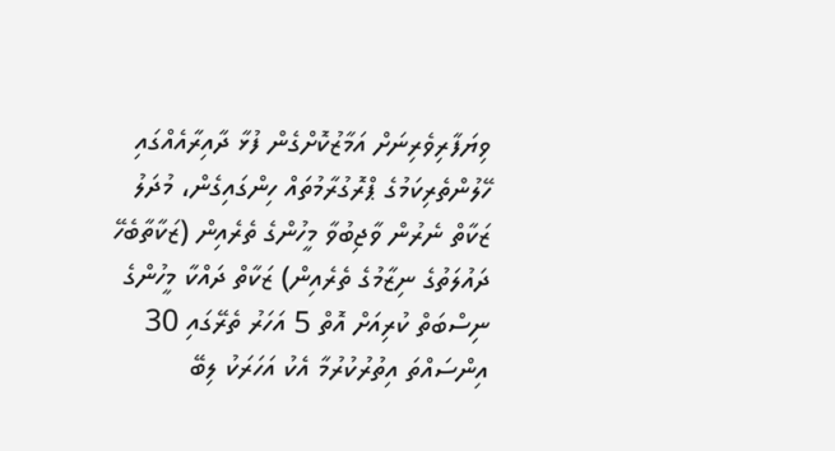ވިޔަފާރިވެރިނަށް އަމާޒުކޮށްގެން ފުޅާ ދާއިރާއެއްގައި ހޭލުންތެރިކަމުގެ ޕްރޮގުރާމުތައް ހިންގައިގެން، މުދަލު ޒަކާތް ނެރުން ވާޖިބުވާ މީހުންގެ ތެރެއިން (ޒަކާތާބެހޭ ދައުލަތުގެ ނިޒާމުގެ ތެރެއިން) ޒަކާތް ދައްކާ މީހުންގެ ނިސްބަތް ކުރިއަށް އޮތް 5 އަހަރު ތެރޭގައި 30 އިންސައްތަ އިތުރުކުރުމާ އެކު އަހަރަކު ލިބޭ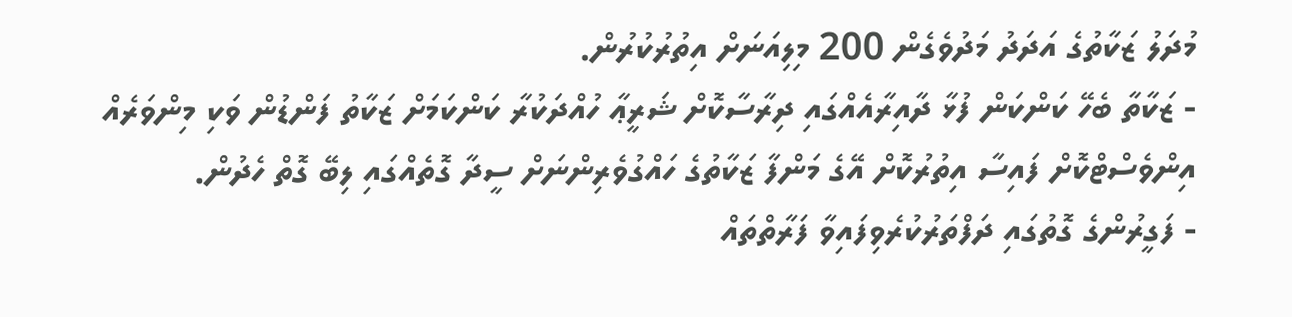މުދަލު ޒަކާތުގެ އަދަދު މަދުވެގެން 200 މިލިއަނަށް އިތުރުކުރުން.
- ޒަކާތާ ބެހޭ ކަންކަން ފުޅާ ދާއިރާއެއްގައި ދިރާސާކޮށް ޝަރީޢާ ހުއްދަކުރާ ކަންކަމަށް ޒަކާތު ފަންޑުން ވަކި މިންވަރެއް އިންވެސްޓްކޮށް ފައިސާ އިތުރުކޮށް އޭގެ މަންފާ ޒަކާތުގެ ހައްގުވެރިންނަށް ސީދާ ގޮތެއްގައި ލިބޭ ގޮތް ހެދުން.
- ފަގީރުންގެ ގޮތުގައި ދަފްތަރުކުރެވިފައިވާ ފަރާތްތައް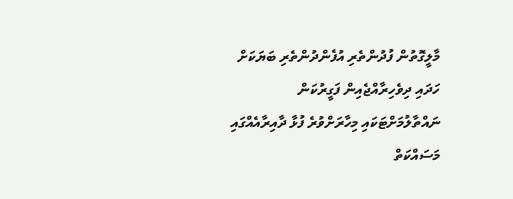މާލީގޮތުން ފުދުންތެރި އުފެންދުންތެރި ބަޔަކަށް ހަދައި ދިވެހިރާއްޖެއިން ފަގީރުކަން ނައްތާލުމަށްޓަކައި މިހާރަށްވުރެ ފުޅާ ދާއިރާއެއްގައި މަސައްކަތް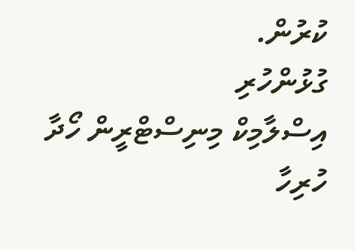ކުރުން.
ގުޅުންހުރި
އިސްލާމިކް މިނިސްޓްރީން ހޯދާ ހުރިހާ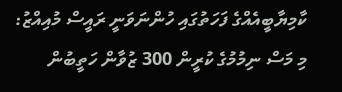ކާމިޔާބީއެއްގެ ފަހަތުގައި ހުންނަވަނީ ރައީސް މުއިއްޒު:
މި މަސް ނިމުމުގެ ކުރީން 300 ޒުވާން ހަތީބުން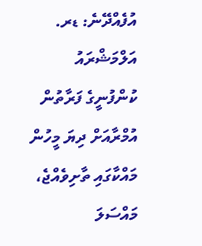އުފެއްދޭނެ: ޑރ.
އަލްމަޝްރައު ކުންފުނީގެ ފަރާތުން އުމްރާއަށް ދިޔަ މީހުން މައްކާގައި ތާށިވެއްޖެ، މައްސަލަ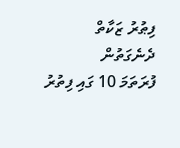ފިޠުރު ޒަކާތް ދެނެގަތުން
ފުރަތަމަ 10 ގައި ފިތުރު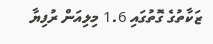ޒަކާތުގެ ގޮތުގައި 1.6 މިލިއަން ރުފިޔާ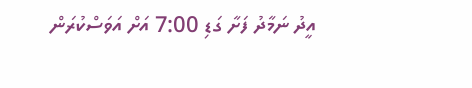އީދު ނަމާދު ފަށާ ގަޑި 7:00 އަށް އަވަސްކުރަން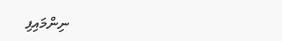ނިންމައިފި